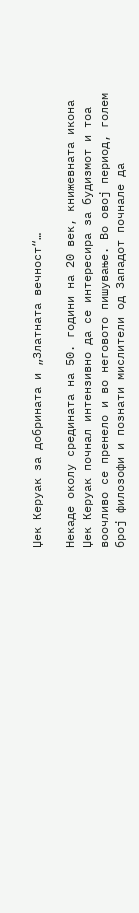Џек Керуак за добрината и „Златната вечност“…

Некаде околу средината на 50. години на 20 век, книжевната икона Џек Керуак почнал интензивно да се интересира за будизмот и тоа воочливо се пренело и во неговото пишување. Во овој период, голем број филозофи и познати мислители од Западот почнале да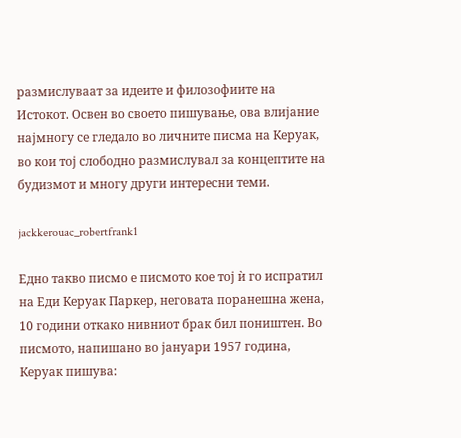размислуваат за идеите и филозофиите на Истокот. Освен во своето пишување, ова влијание најмногу се гледало во личните писма на Керуак, во кои тој слободно размислувал за концептите на будизмот и многу други интересни теми.

jackkerouac_robertfrank1

Едно такво писмо е писмото кое тој ѝ го испратил на Еди Керуак Паркер, неговата поранешна жена, 10 години откако нивниот брак бил поништен. Во писмото, напишано во јануари 1957 година, Керуак пишува: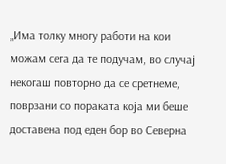„Има толку многу работи на кои можам сега да те подучам, во случај некогаш повторно да се сретнеме, поврзани со пораката која ми беше доставена под еден бор во Северна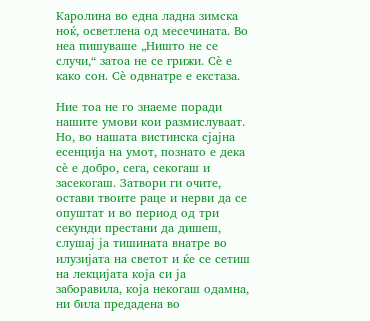Каролина во една ладна зимска ноќ, осветлена од месечината. Во неа пишуваше „Ништо не се случи,“ затоа не се грижи. Сѐ е како сон. Сѐ одвнатре е екстаза.

Ние тоа не го знаеме поради нашите умови кои размислуваат. Но, во нашата вистинска сјајна есенција на умот, познато е дека сѐ е добро, сега, секогаш и засекогаш. Затвори ги очите, остави твоите раце и нерви да се опуштат и во период од три секунди престани да дишеш, слушај ја тишината внатре во илузијата на светот и ќе се сетиш на лекцијата која си ја заборавила, која некогаш одамна, ни била предадена во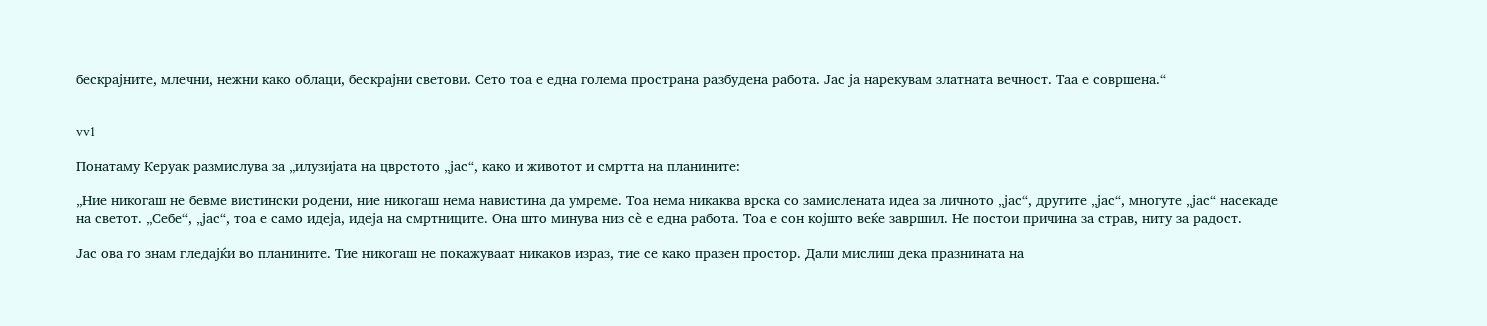бескрајните, млечни, нежни како облаци, бескрајни светови. Сето тоа е една голема пространа разбудена работа. Јас ја нарекувам златната вечност. Таа е совршена.“


vv1

Понатаму Керуак размислува за „илузијата на цврстото „јас“, како и животот и смртта на планините:

„Ние никогаш не бевме вистински родени, ние никогаш нема навистина да умреме. Тоа нема никаква врска со замислената идеа за личното „јас“, другите „јас“, многуте „јас“ насекаде на светот. „Себе“, „јас“, тоа е само идеја, идеја на смртниците. Она што минува низ сѐ е една работа. Тоа е сон којшто веќе завршил. Не постои причина за страв, ниту за радост.

Јас ова го знам гледајќи во планините. Тие никогаш не покажуваат никаков израз, тие се како празен простор. Дали мислиш дека празнината на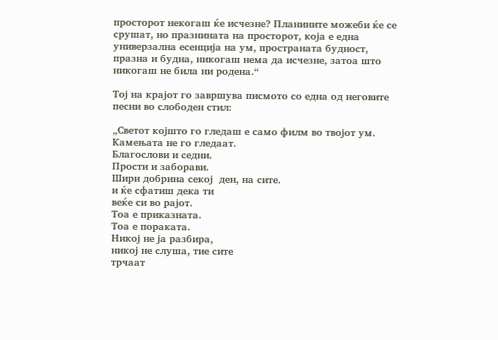просторот некогаш ќе исчезне? Планините можеби ќе се срушат, но празнината на просторот, која е една универзална есенција на ум, пространата будност, празна и будна, никогаш нема да исчезне, затоа што никогаш не била ни родена.“

Тој на крајот го завршува писмото со една од неговите песни во слободен стил:

„Светот којшто го гледаш е само филм во твојот ум.
Камењата не го гледаат.
Благослови и седни.
Прости и заборави.
Шири добрина секој  ден, на сите.
и ќе сфатиш дека ти
веќе си во рајот.
Тоа е приказната.
Тоа е пораката.
Никој не ја разбира,
никој не слуша, тие сите
трчаат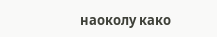наоколу како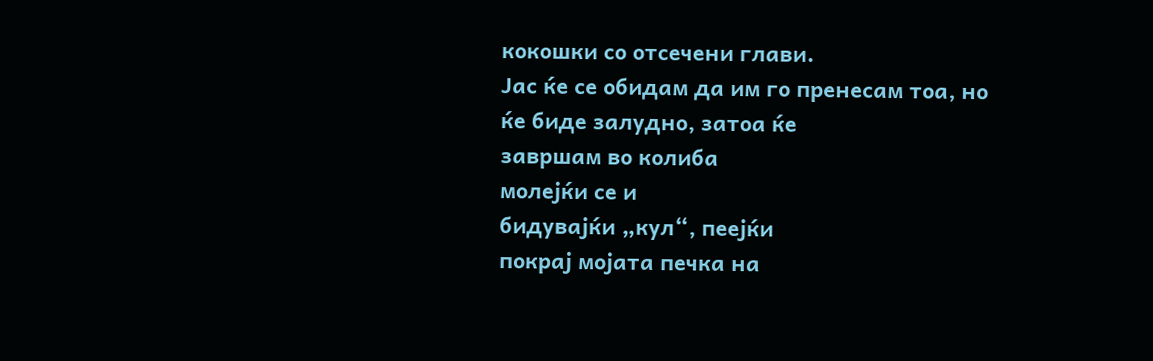кокошки со отсечени глави.
Јас ќе се обидам да им го пренесам тоа, но
ќе биде залудно, затоа ќе
завршам во колиба
молејќи се и
бидувајќи „кул“, пеејќи
покрај мојата печка на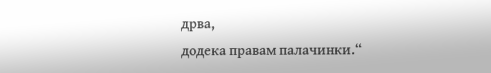дрва,
додека правам палачинки.“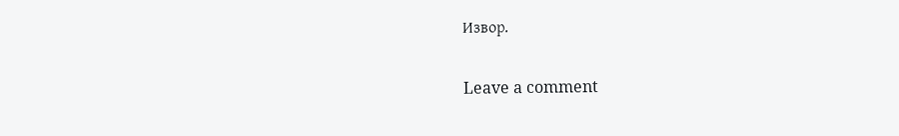Извор.

Leave a comment